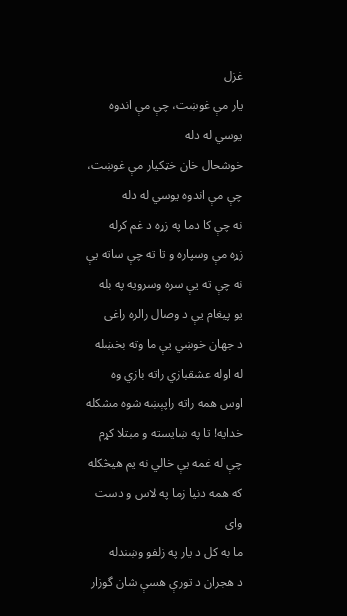غزل
يار مې غوښت، چې مې اندوه يوسي له دله
خوشحال خان خټکيار مې غوښت، چې مې اندوه يوسي له دله
نه چې کا دما په زړه د غم کرله
زړه مې وسپاره و تا ته چې ساته يې
نه چې ته يې سره وسرويه په بله
يو پيغام يې د وصال رالره راغی
د جهان خوښي يې ما وته بخښله
له اوله عشقبازي راته بازي وه
اوس همه راته راپېښه شوه مشکله
خدايه! تا په ښايسته و مبتلا کړم
چې له غمه يې خالي نه يم هيڅکله
که همه دنيا زما په لاس و دست وای
ما به کل د يار په زلفو وښندله
د هجران د تورې هسې شان گوزار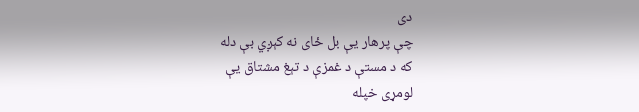دی
چې پرهار يې بل ځای نه کېږي بې دله
که د مستې د غمزې د تېغ مشتاق يې
لومړی خپله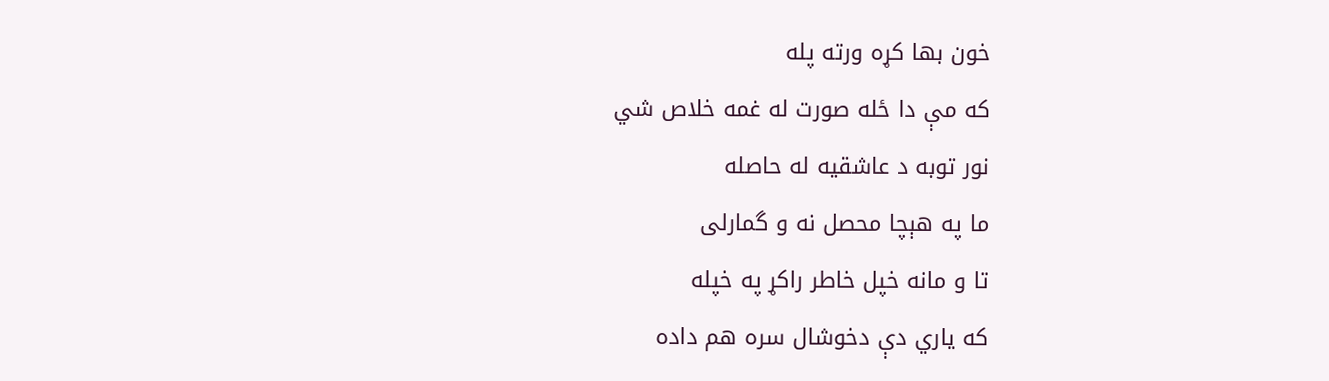خون بها کړه ورته پله
که مې دا ځله صورت له غمه خلاص شي
نور توبه د عاشقيه له حاصله
ما په هېچا محصل نه و گمارلی
تا و مانه خپل خاطر راکړ په خپله
که ياري دې دخوشال سره هم داده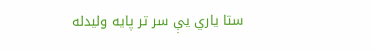ستا ياري يې سر تر پايه وليدله